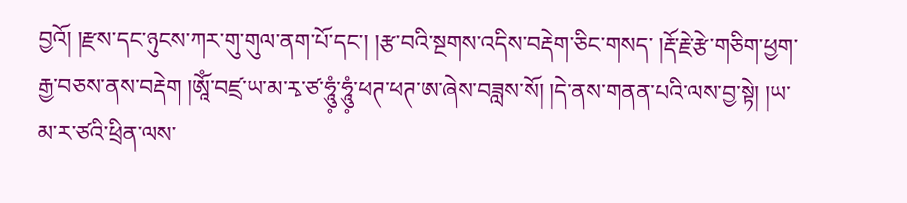བྱའོ། །རྫས་དང་ཉུངས་ཀར་གུ་གུལ་ནག་པོ་དང་། །རྩ་བའི་སྔགས་འདིས་བརྡེག་ཅིང་གསད་ །རྡོ་རྗེ་རྩེ་གཅིག་ཕྱག་རྒྱ་བཅས་ནས་བརྡེག །ཨཱོཾ་བཛྲ་ཡ་མ་རྭ་ཙ་ཧཱུཾ༷་ཧཱུཾ༷་ཕཊ་ཕཊ་ཨ་ཞེས་བཟླས་སོ། །དེ་ནས་གནན་པའི་ལས་བྱ་སྟེ། །ཡ་མ་ར་ཙའི་ཕྲིན་ལས་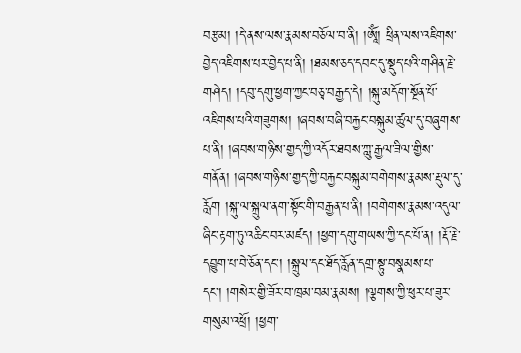བརྩམ། །དེ་ནས་ལས་རྣམས་བཅོལ་བ་ནི། །ཨཱོཾ། ཕྲིན་ལས་འཇིགས་བྱེད་འཇིགས་པར་བྱེད་པ་ནི། །ཐམས་ཅད་དབང་དུ་སྡུད་པའི་གཤིན་རྗེ་གཤེད། །དབུ་དགུ་ཕྱག་ཀྱང་བཅྭ་བརྒྱད་དེ། །སྐུ་མདོག་སྔོན་པོ་འཇིགས་པའི་གཟུགས། །ཞབས་བཞི་བརྐྱང་བསྐུམ་ཚུལ་དུ་བཞུགས་པ་ནི། །ཞབས་གཉིས་གྱད་ཀྱི་འདོར་ཐབས་ཀླུ་རྒྱལ་ཟིལ་གྱིས་གནོན། །ཞབས་གཉིས་གྱད་ཀྱི་བརྐྱང་བསྐུམ་བགེགས་རྣམས་རྡུལ་དུ་རློག །སྐུ་ལ་སྐྲུལ་ནག་སྟོང་གི་བརྒྱན་པ་ནི། །བགེགས་རྣམས་འདུལ་ཞིང་རྟག་ཏུ་འཆིང་བར་མཛད། །ཕྱག་དགུ་གཡས་ཀྱི་དང་པོ་ན། །རྡོ་རྗེ་དབྱུག་པ་བེ་ཅོན་དང་། །སྐྲུལ་དང་ཐོད་རློན་དགྲ་སྟུ་བསྣམས་པ་དང་། །གསེར་གྱི་ཟོར་བ་ཁྲམ་བམ་རྣམས། །ལྕགས་ཀྱི་ཕུར་པ་ཟུར་གསུམ་འཕྲོ། །ཕྱག་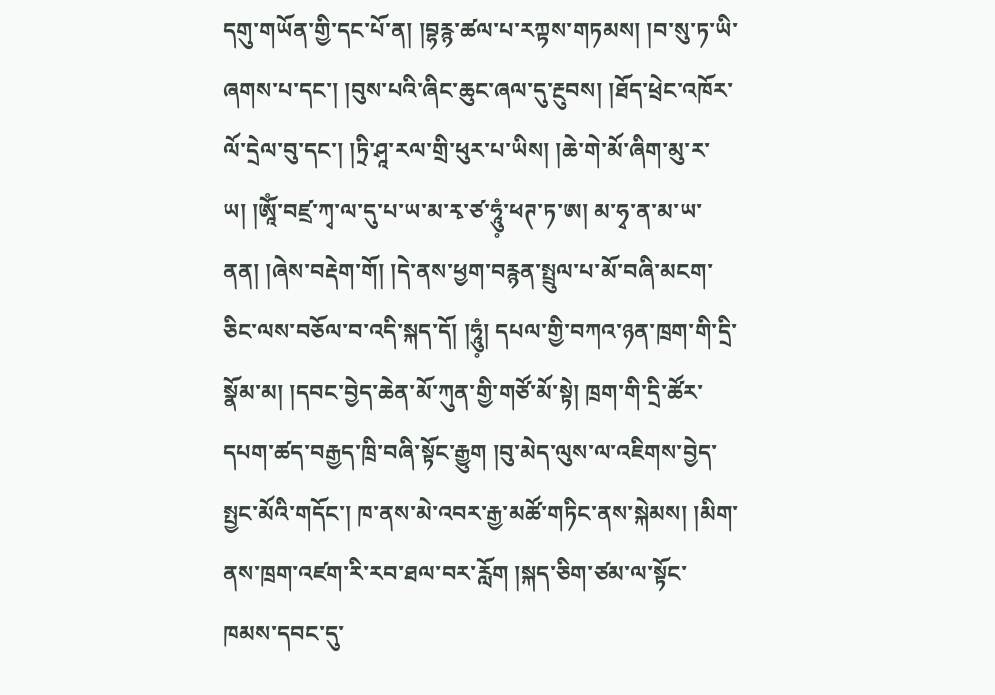དགུ་གཡོན་གྱི་དང་པོ་ན། །བྷརྙ་ཚལ་པ་རཀྟས་གཏམས། །བ་སུ་ཏ་ཡི་ཞགས་པ་དང་། །བུས་པའི་ཞིང་ཆུང་ཞལ་དུ་རྔུབས། །ཐོད་ཕྲེང་འཁོར་ལོ་དྲེལ་བུ་དང་། །ཏྲི་ཤཱ་རལ་གྲི་ཕུར་པ་ཡིས། །ཆེ་གེ་མོ་ཞིག་མུ་ར་ཡ། །ཨཱོཾ་བཛྲ་ཀྭ་ལ་དུ་པ་ཡ་མ་རྭ་ཙ་ཧཱུཾ༷་ཕཊ་ཏ་ཨ། མ་ཧྭ་ན་མ་ཡ་ནན། །ཞེས་བརྡེག་གོ། །དེ་ནས་ཕྱག་བརྙན་སྤྲུལ་པ་མོ་བཞི་མངག་ཅིང་ལས་བཅོལ་བ་འདི་སྐད་དོ། །ཧཱུཾ༷། དཔལ་གྱི་བཀའ་ཉན་ཁྲག་གི་དྲི་སྣོམ་མ། །དབང་བྱེད་ཆེན་མོ་ཀུན་གྱི་གཙོ་མོ་སྟེ། ཁྲག་གི་དྲི་ཚོར་དཔག་ཚད་བརྒྱད་ཁྲི་བཞི་སྟོང་རྒྱུག །བུ་མེད་ལུས་ལ་འཇིགས་བྱེད་སྤྱང་མོའི་གདོང་། ཁ་ནས་མེ་འབར་རྒྱ་མཚོ་གཏིང་ནས་སྐེམས། །མིག་ནས་ཁྲག་འཛག་རི་རབ་ཐལ་བར་རློག །སྐད་ཅིག་ཙམ་ལ་སྟོང་ཁམས་དབང་དུ་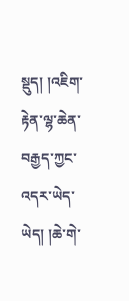སྡུད། །འཇིག་རྟེན་ལྷ་ཆེན་བརྒྱད་ཀྱང་འདར་ཡེད་ཡེད། །ཆེ་གེ་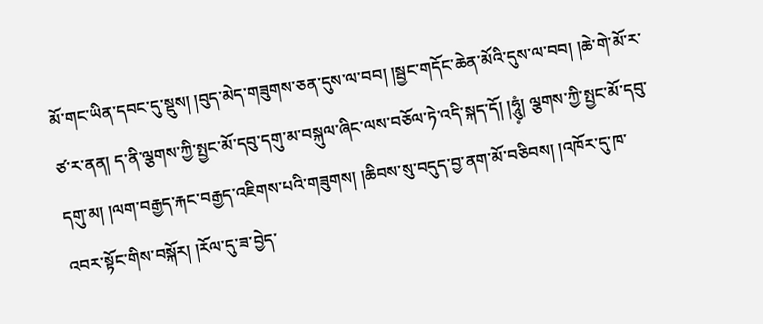མོ་གང་ཡིན་དབང་དུ་སྡུས། །བུད་མེད་གཟུགས་ཅན་དུས་ལ་བབ། །སྦྱང་གདོང་ཆེན་མོའི་དུས་ལ་བབ། །ཆེ་གེ་མོ་ར་ཙ་ར་ནན། ད་ནི་ལྕགས་ཀྱི་སྤྱང་མོ་དབུ་དགུ་མ་བསྐུལ་ཞིང་ལས་བཅོལ་ཏེ་འདི་སྐད་དོ། །ཧཱུཾ༷། ལྕགས་ཀྱི་སྤྱང་མོ་དབུ་དགུ་མ། །ལག་བརྒྱད་རྐང་བརྒྱད་འཇིགས་པའི་གཟུགས། །ཆིབས་སུ་བདུད་བྱ་ནག་མོ་བཅིབས། །འཁོར་དུ་ཁ་འབར་སྟོང་གིས་བསྐོར། །རོལ་དུ་ཟ་བྱེད་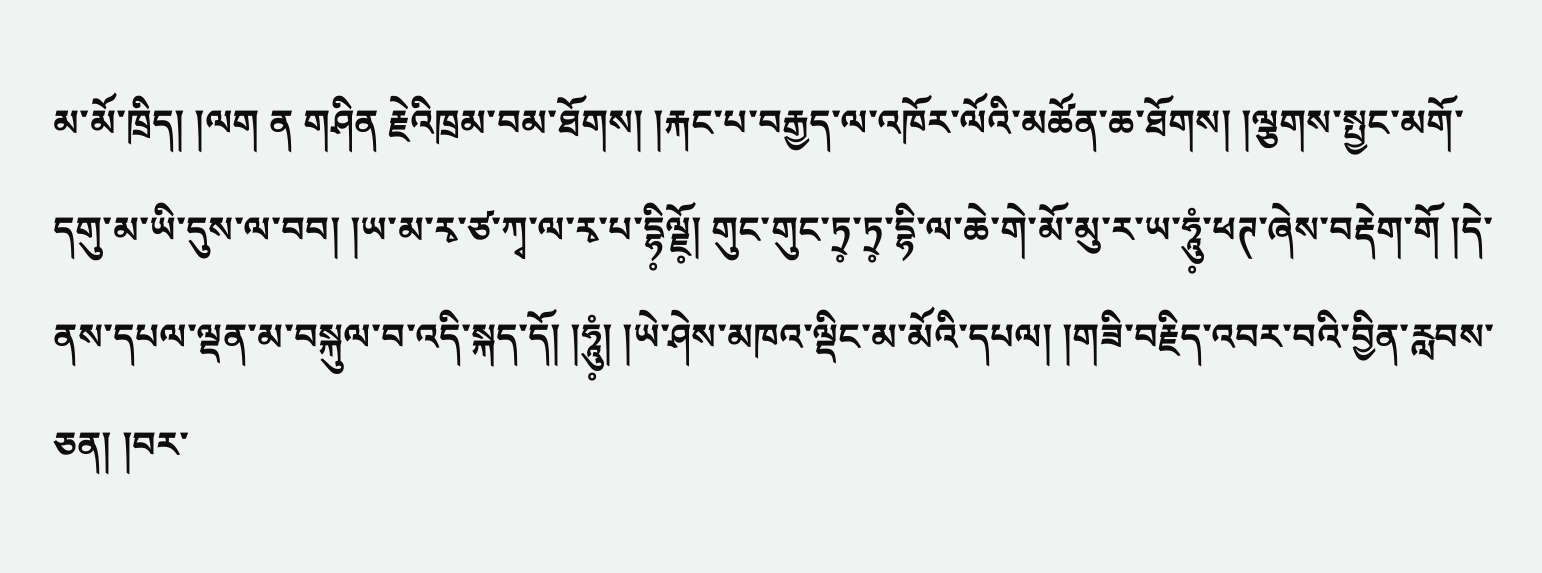མ་མོ་ཁྲིད། །ལག ན གཤིན རྗེའིཁྲམ་བམ་ཐོགས། །རྐང་པ་བརྒྱད་ལ་འཁོར་ལོའི་མཚོན་ཆ་ཐོགས། །ལྕགས་སྤྱང་མགོ་དགུ་མ་ཡི་དུས་ལ་བབ། །ཡ་མ་རྭ་ཙ་ཀྭ་ལ་རྭ་པ་དྷི༷ལྗོ༷། གུང་གུང་ཏྲ༷་ཏྲ༷་དྷི་ལ་ཆེ་གེ་མོ་མུ་ར་ཡ་ཧཱུཾ༷་ཕཊ་ཞེས་བརྡེག་གོ །དེ་ནས་དཔལ་ལྡན་མ་བསྐུལ་བ་འདི་སྐད་དོ། །ཧཱུཾ༷། །ཡེ་ཤེས་མཁའ་ལྡིང་མ་མོའི་དཔལ། །གཟི་བརྗིད་འབར་བའི་བྱིན་རླབས་ཅན། །བར་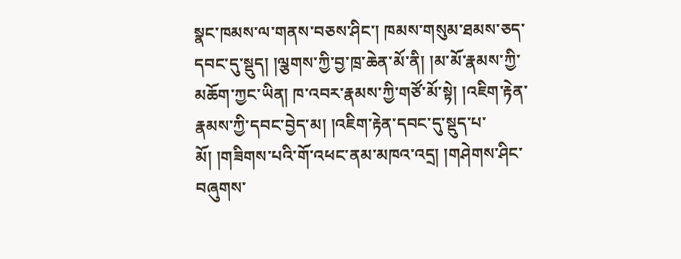སྣང་ཁམས་ལ་གནས་བཅས་ཤིང་། ཁམས་གསུམ་ཐམས་ཅད་དབང་དུ་སྡུད། །ལྕགས་ཀྱི་བྱ་ཁྲ་ཆེན་མོ་ནི། །མ་མོ་རྣམས་ཀྱི་མཆོག་ཀྱང་ཡིན། ཁ་འབར་རྣམས་ཀྱི་གཙོ་མོ་སྟེ། །འཇིག་རྟེན་རྣམས་ཀྱི་དབང་བྱེད་མ། །འཇིག་རྟེན་དབང་དུ་སྡུད་པ་མོ། །གཟིགས་པའི་གོ་འཕང་ནམ་མཁའ་འདྲ། །གཤེགས་ཤིང་བཞུགས་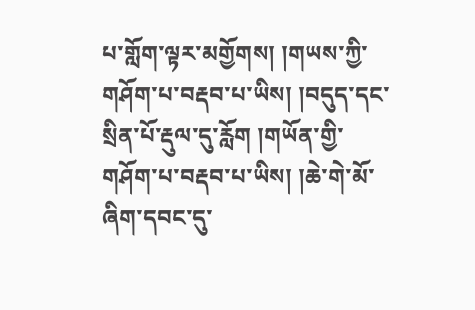པ་གློག་ལྟར་མགྱོགས། །གཡས་ཀྱི་གཤོག་པ་བརྡབ་པ་ཡིས། །བདུད་དང་སྲིན་པོ་རྡུལ་དུ་རློག །གཡོན་གྱི་གཤོག་པ་བརྡབ་པ་ཡིས། །ཆེ་གེ་མོ་ཞིག་དབང་དུ་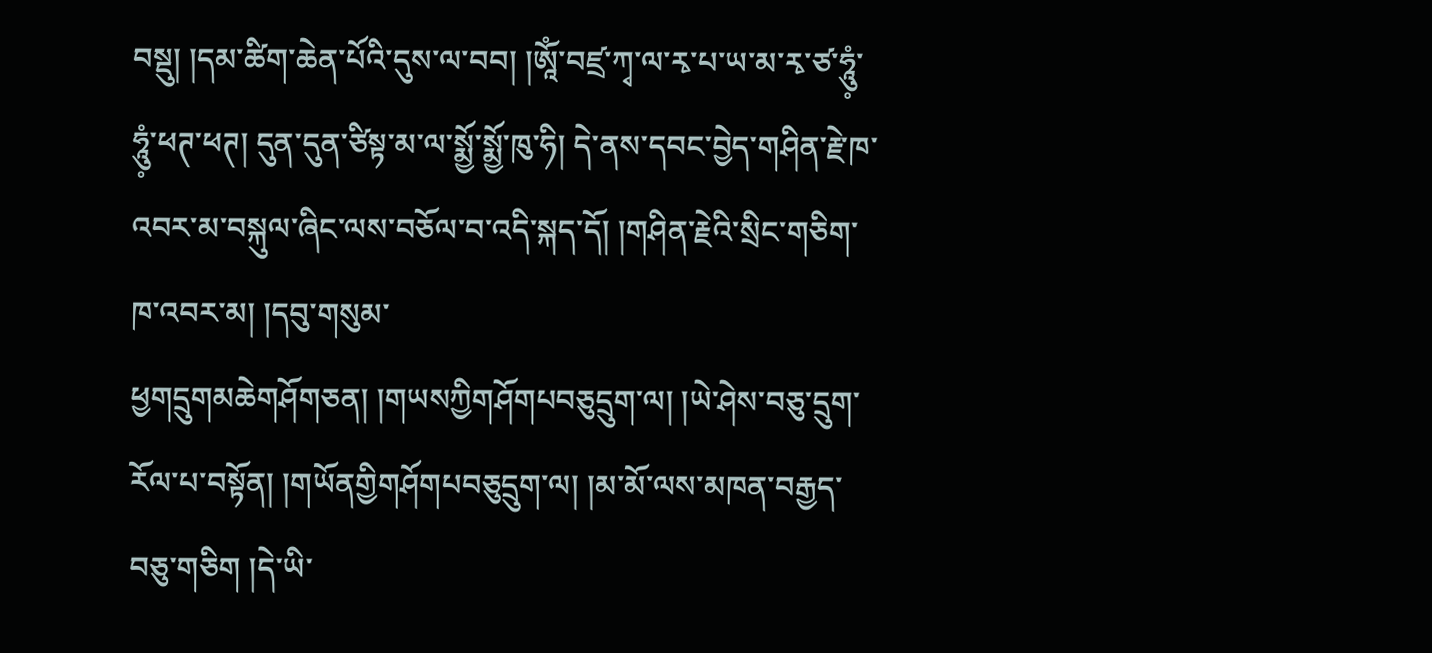བསྡུ། །དམ་ཚིག་ཆེན་པོའི་དུས་ལ་བབ། །ཨཱོཾ་བཛྲ་ཀྭ་ལ་རྭ་པ་ཡ་མ་རྭ་ཙ་ཧཱུཾ༷་ཧཱུཾ༷་ཕཊ་ཕཊ། དུན་དུན་ཙིསྟ་མ་ལ་སྨྱོ་སྨྱོ་ཁུ་ཧི། དེ་ནས་དབང་བྱེད་གཤིན་རྗེ་ཁ་འབར་མ་བསྐུལ་ཞིང་ལས་བཅོལ་བ་འདི་སྐད་དོ། །གཤིན་རྗེའི་སྲིང་གཅིག་ཁ་འབར་མ། །དབུ་གསུམ་ཕྱགདྲུགམཆེགཤོགཅན། །གཡསཀྱིགཤོགཔབཅུདྲུག་ལ། །ཡེ་ཤེས་བཅུ་དྲུག་རོལ་པ་བསྟོན། །གཡོནགྱིགཤོགཔབཅུདྲུག་ལ། །མ་མོ་ལས་མཁན་བརྒྱད་བཅུ་གཅིག །དེ་ཡི་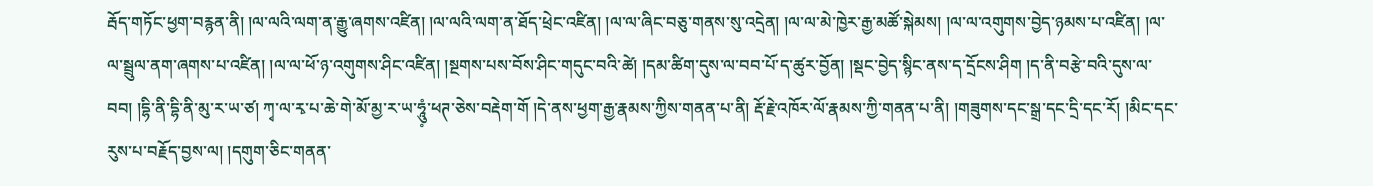རྦོད་གཏོང་ཕྱག་བརྙན་ནི། །ལ་ལའི་ལག་ན་རྒྱུ་ཞགས་འཛིན། །ལ་ལའི་ལག་ན་ཐོད་ཕྲེང་འཛིན། །ལ་ལ་ཞིང་བཅུ་གནས་སུ་འདྲེན། །ལ་ལ་མེ་ཁྱེར་རྒྱ་མཚོ་སྐེམས། །ལ་ལ་འགུགས་བྱེད་ཉམས་པ་འཛིན། །ལ་ལ་སྦྲུལ་ནག་ཞགས་པ་འཛིན། །ལ་ལ་ཕོ་ཉ་འགུགས་ཤིང་འཛིན། །སྔགས་པས་བོས་ཤིང་གདུང་བའི་ཚེ། །དམ་ཚིག་དུས་ལ་བབ་པོ་ད་ཚུར་བྱོན། །སྡང་བྱེད་སྙིང་ནས་ད་དྲོངས་ཤིག །ད་ནི་བརྩེ་བའི་དུས་ལ་བབ། །དྷི་ནི་དྷི་ནི་མུ་ར་ཡ་ཙ། ཀྭ་ལ་རྭ་པ་ཆེ་གེ་མོ་མྱ་ར་ཡ་ཧཱུཾ༷་ཕཊ་ཅེས་བརྡེག་གོ །དེ་ནས་ཕྱག་རྒྱ་རྣམས་ཀྱིས་གནན་པ་ནི། རྡོ་རྗེ་འཁོར་ལོ་རྣམས་ཀྱི་གནན་པ་ནི། །གཟུགས་དང་སྒྲ་དང་དྲི་དང་རོ། །མིང་དང་རུས་པ་བརྗོད་བྱས་ལ། །དགུག་ཅིང་གནན་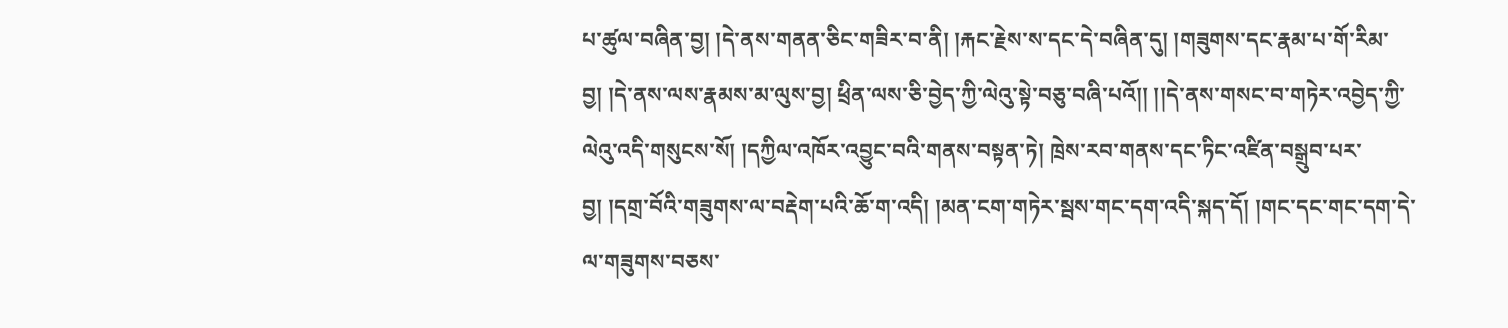པ་ཚུལ་བཞིན་བྱ། །དེ་ནས་གནན་ཅིང་གཟིར་བ་ནི། །རྐང་རྗེས་ས་དང་དེ་བཞིན་དུ། །གཟུགས་དང་རྣམ་པ་གོ་རིམ་བྱ། །དེ་ནས་ལས་རྣམས་མ་ལུས་བྱ། ཕྲིན་ལས་ཅི་བྱེད་ཀྱི་ལེའུ་སྟེ་བཅུ་བཞི་པའོ།། །།དེ་ནས་གསང་བ་གཏེར་འབྱེད་ཀྱི་ལེའུ་འདི་གསུངས་སོ། །དཀྱིལ་འཁོར་འབྱུང་བའི་གནས་བསྟན་ཏེ། ཁྲེས་རབ་གནས་དང་ཏིང་འཛིན་བསྒྲུབ་པར་བྱ། །དགྲ་བོའི་གཟུགས་ལ་བརྡེག་པའི་ཆོ་ག་འདི། །མན་ངག་གཏེར་སྦས་གང་དག་འདི་སྐད་དོ། །གང་དང་གང་དག་དེ་ལ་གཟུགས་བཅས་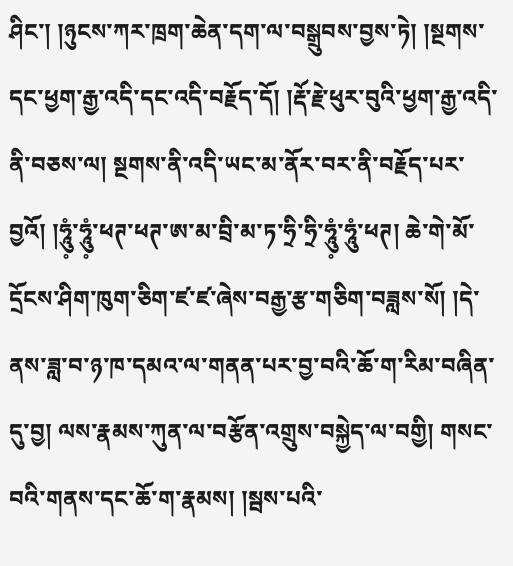ཤིང་། །ཉུངས་ཀར་ཁྲག་ཆེན་དག་ལ་བསྒྲུབས་བྱས་ཏེ། །སྔགས་དང་ཕྱག་རྒྱ་འདི་དང་འདི་བརྗོད་དོ། །རྡོ་རྗེ་ཕུར་བུའི་ཕྱག་རྒྱ་འདི་ནི་བཅས་ལ། སྔགས་ནི་འདི་ཡང་མ་ནོར་བར་ནི་བརྗོད་པར་བྱའོ། །ཧཱུཾ༷་ཧཱུཾ༷་ཕཊ་ཕཊ་ཨ་མ་བྲི་མ་ཏ་ཧྲི་ཧྲི་ཧཱུཾ༷་ཧཱུཾ་ཕཊ། ཆེ་གེ་མོ་དྲོངས་ཤིག་ཁུག་ཅིག་ཛ་ཛ་ཞེས་བརྒྱ་རྩ་གཅིག་བཟླས་སོ། །དེ་ནས་ཟླ་བ་ཉ་ཁ་དམའ་ལ་གནན་པར་བྱ་བའི་ཆོ་ག་རིམ་བཞིན་དུ་བྱ། ལས་རྣམས་ཀུན་ལ་བརྩོན་འགྲུས་བསྐྱེད་ལ་བགྱི། གསང་བའི་གནས་དང་ཆོ་ག་རྣམས། །སྦས་པའི་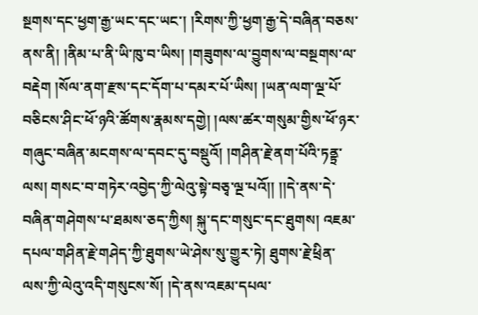སྔགས་དང་ཕྱག་རྒྱ་ཡང་དང་ཡང་། །རིགས་ཀྱི་ཕྱག་རྒྱ་དེ་བཞིན་བཅས་ནས་ནི། །ནིམ་པ་ནི་ཡི་ཁུ་བ་ཡིས། །གཟུགས་ལ་བྱུགས་ལ་བསྔགས་ལ་བརྡེག །སོལ་ནག་རྫས་དང་དོག་པ་དམར་པོ་ཡིས། །ཡན་ལག་ལྔ་པོ་བཅིངས་ཤིང་ཕོ་ཉའི་ཚོགས་རྣམས་དགྱེ། །ལས་ཚར་གསུམ་གྱིས་ཕོ་ཉར་གཞུང་བཞིན་མངགས་ལ་དབང་དུ་བསྡུའོ། །གཤིན་རྗེ་ནག་པོའི་ཏནྟྲ་ལས། གསང་བ་གཏེར་འབྱེད་ཀྱི་ལེའུ་སྟེ་བཅྭ་ལྔ་པའོ།། །།དེ་ནས་དེ་བཞིན་གཤེགས་པ་ཐམས་ཅད་ཀྱིས། སྐུ་དང་གསུང་དང་ཐུགས། འཇམ་དཔལ་གཤིན་རྗེ་གཤེད་ཀྱི་ཐུགས་ཡེ་ཤེས་སུ་གྱུར་ཏེ། ཐུགས་རྗེ་ཕྲིན་ལས་ཀྱི་ལེའུ་འདི་གསུངས་སོ། །དེ་ནས་འཇམ་དཔལ་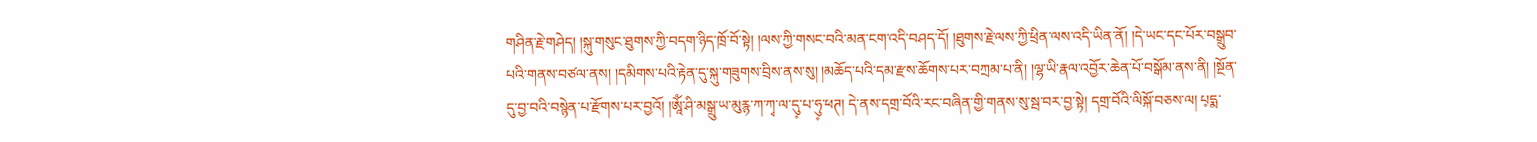གཤིན་རྗེ་གཤེད། །སྐུ་གསུང་ཐུགས་ཀྱི་བདག་ཉིད་ཁྲོ་བོ་སྟེ། །ལས་ཀྱི་གསང་བའི་མན་ངག་འདི་བཤད་དོ། །ཐུགས་རྗེ་ལས་ཀྱི་ཕྲིན་ལས་འདི་ཡིན་ནོ། །དེ་ཡང་དང་པོར་བསྒྲུབ་པའི་གནས་བཙལ་ནས། །དམིགས་པའི་རྟེན་དུ་སྐུ་གཟུགས་བྲིས་ནས་སུ། །མཆོད་པའི་དམ་རྫས་ཆོགས་པར་བཀྲམ་པ་ནི། །ལྷ་ཡི་རྣལ་འབྱོར་ཆེན་པོ་བསྒོམ་ནས་ནི། །སྔོན་དུ་བྱ་བའི་བསྙེན་པ་རྫོགས་པར་བྱའོ། །ཨཱོཾ་ཤི་མསྒྲུ་ཡ་མུརྙ་ཀ་ཀྭ་ལ་དུ༷་པ་ཧུ༷་ཕཊ། དེ་ནས་དགྲ་བོའི་རང་བཞིན་གྱི་གནས་སུ་སྦ་བར་བྱ་སྟེ། དགྲ་བོའི་ལིསྐོ་བཅས་ལ། པ༷དྨ་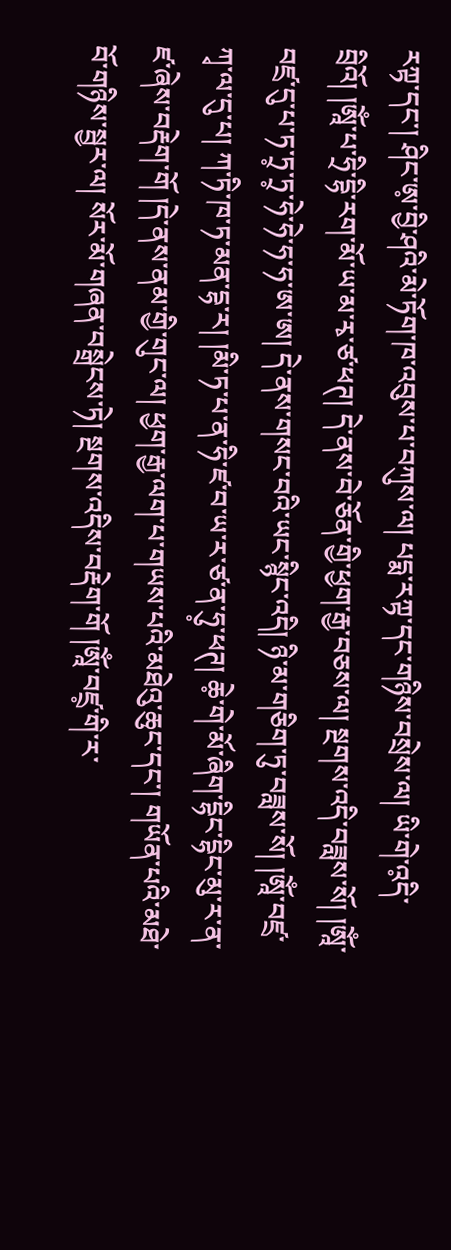རཀྟ་དང་། ཤིང་ཨ༷་བྱི་ཤའི་མེ་ཏོག་ཁ་འབུས་པ་བཀུས་ལ། པདྨ་རཀྟ་དང་གཉིས་བསྲེས་ལ། ཡི་གེ་འ༷དི་བྲིའོ། །ཨཱོཾ་པ་ཧྲི་དྷི་རག་མོ་ཡ་མ་རྭ་ཙ་ཕཊ། དེ་ནས་བེ་ཅོན་གྱི་ཕྱག་རྒྱ་བཅས་ལ། སྔགས་འདི་བཟླས་སོ། །ཨཱོཾ་བཛྲ་དུ་པ་ཏ་ཏྲ༷་ཏྲ༷་ཧེ་ཧེ་ཧ་ཧ་ཨ་ཨ། དེ་ནས་གསང་བའི་ཡང་སྙིང་འདི། ཉི་མ་གཅིག་ཏུ་བཟླས་སོ། །ཨཱོཾ་བཛྲ་ཀྭ་ལ་དུ་པ། ཀ་ཏི་ཁ་ཏ་མན་དྷ་ར། །མི་ཏ་པ་ན་ཧི་ཛ་བ་ཡ་ར་ཙ་ན་ཧུ༷་ཕཊ། ཆེ༷་གེ་མོ་ཞིག་དྷིང་དྷིང་མུ་ར་ན་ཛ་ཞེས་བརྡེག་གོ །དེ་ནས་ནམ་གྱི་གུང་ལ། ཕྱག་རྒྱ་ལག་པ་གཡས་པའི་མཐེའུ་ཆུང་དང་། གཡོན་པའི་མཐེ་བོ་གཉིས་སྦྱར་ལ། སོར་མོ་གཞན་བསྒྲེངས་ཏེ། སྔགས་འདིས་བརྡེག་གོ །ཨཱོཾ་བཛྲ༷་གི་ར་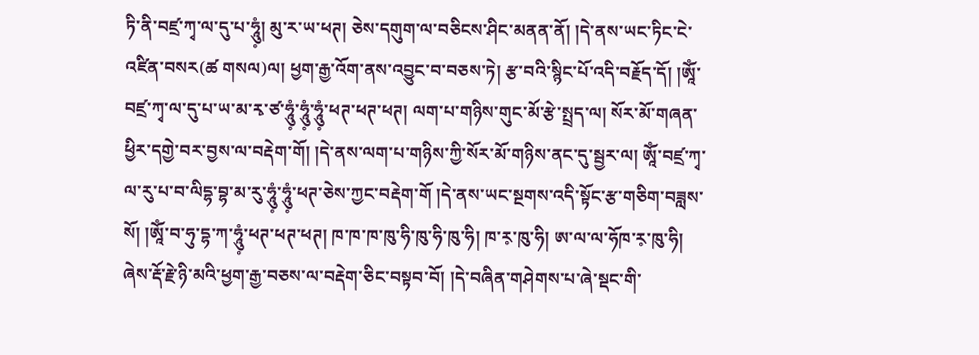ཏི་ནི་བཛྲ་ཀྭ་ལ་དུ་པ་ཧཱུཾ༷། མུ་ར་ཡ་ཕཊ། ཅེས་དགུག་ལ་བཅིངས་ཤིང་མནན་ནོ། །དེ་ནས་ཡང་ཏིང་ངེ་འཛིན་བསར(ཚ གསལ)ལ། ཕྱག་རྒྱ་འོག་ནས་འབྱུང་བ་བཅས་ཏེ། རྩ་བའི་སྙིང་པོ་འདི་བརྗོད་དོ། །ཨཱོཾ་བཛྲ་ཀྭ་ལ་དུ་པ་ཡ་མ་རྭ་ཙ་ཧཱུཾ༷་ཧཱུཾ༷་ཧཱུཾ༷་ཕཊ་ཕཊ་ཕཊ། ལག་པ་གཉིས་གུང་མོ་རྩེ་སྤྲད་ལ། སོར་མོ་གཞན་ཕྱིར་དགྱེ་བར་བྱས་ལ་བརྡེག་གོ། །དེ་ནས་ལག་པ་གཉིས་ཀྱི་སོར་མོ་གཉིས་ནང་དུ་སྦྱར་ལ། ཨཱོཾ་བཛྲ་ཀྭ་ལ་རུ་པ་བ་ལིདྷ་བྷ་མ་རུ་ཧཱུཾ༷་ཧཱུཾ༷་ཕཊ་ཅེས་ཀྱང་བརྡེག་གོ །དེ་ནས་ཡང་སྔགས་འདི་སྟོང་རྩ་གཅིག་བཟླས་སོ། །ཨཱོཾ་བ་ཧུ་དྷ་ཀ་ཧཱུཾ༷་ཕཊ་ཕཊ་ཕཊ། ཁ་ཁ་ཁ་ཁུ་ཧི་ཁུ་ཧི་ཁུ་ཧི། ཁ་ར༷་ཁུ་ཧི། ཨ་ལ་ལ་ཧོཁ་ར༷་ཁུ་ཧི། ཞེས་རྡོ་རྗེ་ཉི་མའི་ཕྱག་རྒྱ་བཅས་ལ་བརྡེག་ཅིང་བསྟབ་བོ། །དེ་བཞིན་གཤེགས་པ་ཞེ་སྡང་གི་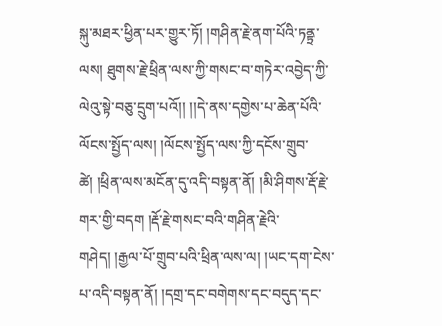སྐུ་མཐར་ཕྱིན་པར་གྱུར་ཏོ། །གཤིན་རྗེ་ནག་པོའི་ཏནྟྲ་ལས། ཐུགས་རྗེ་ཕྲིན་ལས་ཀྱི་གསང་བ་གཏེར་འབྱེད་ཀྱི་ལེའུ་སྟེ་བཅུ་དྲུག་པའོ།། །།དེ་ནས་དགྱེས་པ་ཆེན་པོའི་ལོངས་སྤྱོད་ལས། །ལོངས་སྤྱོད་ལས་ཀྱི་དངོས་གྲུབ་ཚེ། །ཕྲིན་ལས་མངོན་དུ་འདི་བསྟན་ནོ། །མི་ཤིགས་རྡོ་རྗེ་གར་གྱི་བདག །རྡོ་རྗེ་གསང་བའི་གཤིན་རྗེའི་གཤེད། །རྒྱལ་པོ་གྲུབ་པའི་ཕྲིན་ལས་ལ། །ཡང་དག་ངེས་པ་འདི་བསྟན་ནོ། །དགྲ་དང་བགེགས་དང་བདུད་དང་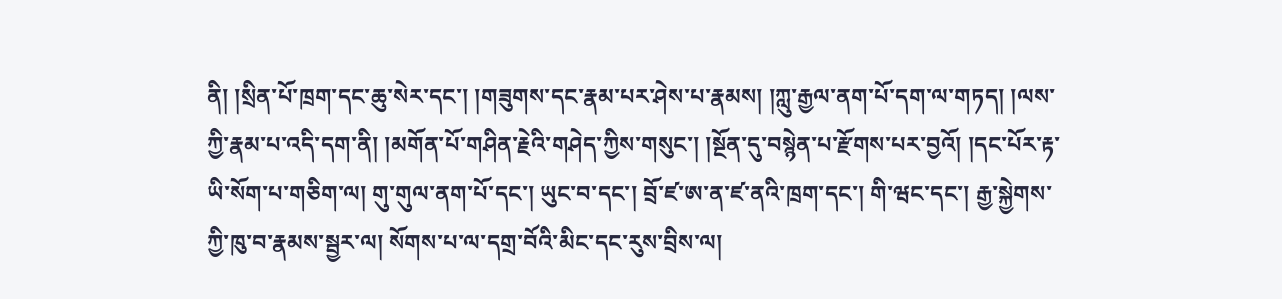ནི། །སྲིན་པོ་ཁྲག་དང་ཆུ་སེར་དང་། །གཟུགས་དང་རྣམ་པར་ཤེས་པ་རྣམས། །ཀླུ་རྒྱལ་ནག་པོ་དག་ལ་གཏད། །ལས་ཀྱི་རྣམ་པ་འདི་དག་ནི། །མགོན་པོ་གཤིན་རྗེའི་གཤེད་ཀྱིས་གསུང་། །སྔོན་དུ་བསྙེན་པ་རྫོགས་པར་བྱའོ། །དང་པོར་རྟ་ཡི་སོག་པ་གཅིག་ལ། གུ་གུལ་ནག་པོ་དང་། ཡུང་བ་དང་། བྲོ་ཛ་ཨ་ན་ཛ་ནའི་ཁྲག་དང་། གི་ཝང་དང་། རྒྱ་སྐྱེགས་ཀྱི་ཁུ་བ་རྣམས་སྦྱར་ལ། སོགས་པ་ལ་དགྲ་བོའི་མིང་དང་རུས་བྲིས་ལ།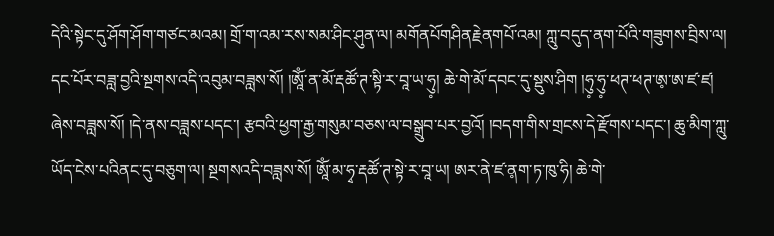དེའི་སྟེང་དུ་ཤོག་ཤོག་གཙང་མའམ། གྲོ་ག་འམ་རས་སམ་ཤིང་ཤུན་ལ། མགོནཔོགཤིནརྗེནགཔོ་འམ། ཀླུ་བདུད་ནག་པོའི་གཟུགས་བྲིས་ལ། དང་པོར་བཟླ་བྱའི་སྔགས་འདི་འབུམ་བཟླས་སོ། །ཨཱོཾ་ན་མོ་རྡཚོ་ཊ་སྟི་ར་བཱ་ཡ་ཧུ༷། ཆེ་གེ་མོ་དབང་དུ་སྡུས་ཤིག །ཧུ༷་ཧུ༷་ཕཊ་ཕཊ་ཨ༷་ཨ་ཛ་ཛ། ཞེས་བཟླས་སོ། །དེ་ནས་བཟླས་པདང་། རྩབའི་ཕྱག་རྒྱ་གསུམ་བཅས་ལ་བསྒྲུབ་པར་བྱའོ། །བདག་གིས་གྲངས་དེ་རྫོགས་པདང་། ཆུ་མིག་ཀླུ་ཡོད་ངེས་པའིནང་དུ་བཅུག་ལ། སྔགསའདི་བཟླས་སོ། ཨཱོཾ་མ་ཧྭ་རྡཚོ་ཊ་སྟེ་ར་བཱ་ཡ། ཨར་ནེ་ཛ་ན༷ག་ཏ་ཁུ་ཧི། ཆེ་གེ་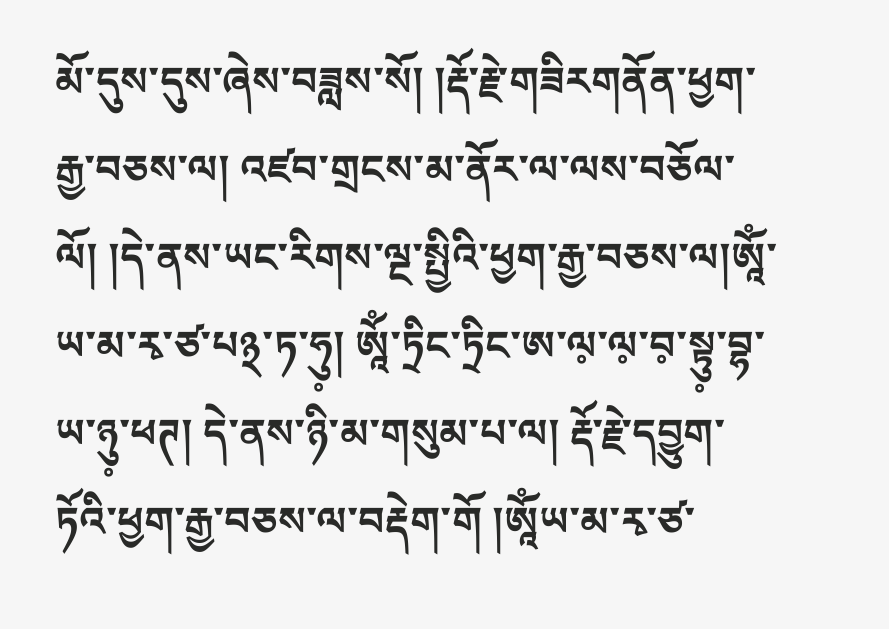མོ་དུས་དུས་ཞེས་བཟླས་སོ། །རྡོ་རྗེ་གཟིརགནོན་ཕྱག་རྒྱ་བཅས་ལ། འཛབ་གྲངས་མ་ནོར་ལ་ལས་བཅོལ་ལོ། །དེ་ནས་ཡང་རིགས་ལྔ་སྤྱིའི་ཕྱག་རྒྱ་བཅས་ལ།ཨཱོཾ་ཡ་མ་རྭ་ཙ་པ྅་ཏ་ཧུ༷། ཨཱོཾ་ཏྲིང་ཏྲིང་ཨ་ལ༷་ལ༷་བ༷་སྟུ༷་བྷ་ཡ་ཉུ༷་ཕཊ། དེ་ནས་ཉི་མ་གསུམ་པ་ལ། རྡོ་རྗེ་དབྱུག་ཏོའི་ཕྱག་རྒྱ་བཅས་ལ་བརྡེག་གོ །ཨཱོཾཡ་མ་རྭ་ཙ་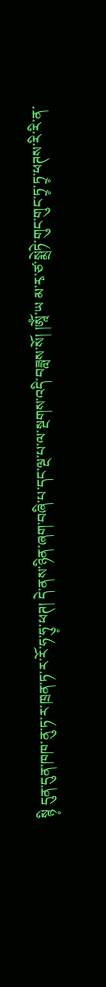སྙི༷ དུན་དུན་ཁཁ་ནུ་ཏ་ར་ཁྲན་ཏ་ར་རོ་ཧ་ཧུ༷་ཕཊ། དེ་ནས་ཉིན་ཞག་བཞི་པ་དང་ལྔ་པ་ལ་སྔགས་འདི་བཟླས་སོ། །ཨཱོཾ་ཡ མ་རྭ་ཙ་སྨྲེཏེ་གུང་གུང་ཏྲ༷་ཏྲ༷་ཕཊས་རི་རི་ན་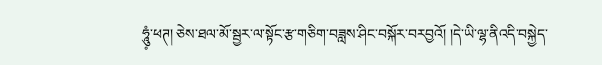ཧཱུཾ༷་ཕཊ། ཅེས་ཐལ་མོ་སྦྱར་ལ་སྟོང་རྩ་གཅིག་བཟླས་ཤིང་བསྐོར་བརབྱའོ། །དེ་ཡི་ལྷ་ནིའདི་བསྐྱེད་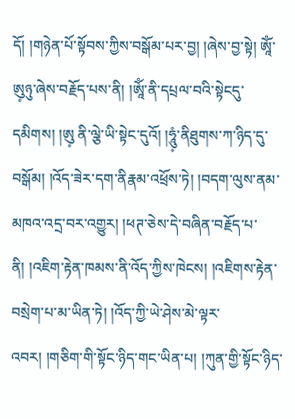དོ། །གཉེན་པོ་སྟོབས་ཀྱིས་བསྒོམ་པར་བྱ། །ཞེས་བྱ་སྟེ། ཨཱོཾ་ཨུ༷ཉུ་ཞེས་བརྗོད་པས་ནི། །ཨཱོཾ་ནི་དཔྲལ་བའི་སྟེངདུ་དམིགས། །ཨུ༷ ནི་ལྕེ་ཡི་སྟེང་དུའོ། །ཧཱུཾ༷་ནིཐུགས་ཀ་ཉིད་དུ་བསྒོམ། །འོད་ཟེར་དག་ནིརྣམ་འཕྲོས་ཏེ། །བདག་ལུས་ནམ་མཁའ་འདྲ་བར་འགྱུར། །ཕཊ་ཅེས་དེ་བཞིན་བརྗོད་པ་ནི། །འཇིག་རྟེན་ཁམས་ནི་འོད་ཀྱིས་ཁེངས། །འཇིགས་རྟེན་བསྲེག་པ་མ་ཡིན་ཏེ། །འོད་ཀྱི་ཡེ་ཤེས་མེ་ལྟར་འབར། །གཅིག་གི་སྟོང་ཉིད་གང་ཡིན་པ། །ཀུན་གྱི་སྟོང་ཉིད་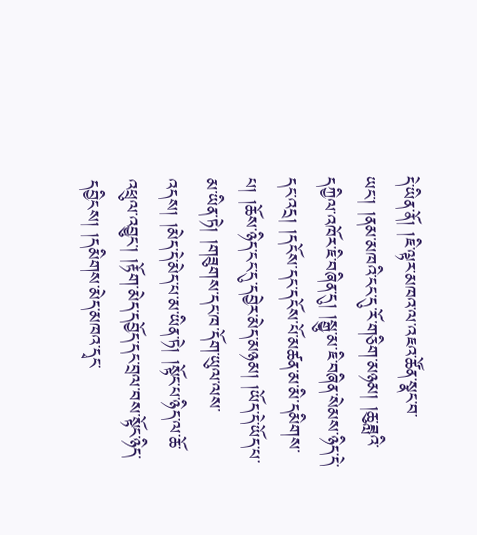དེ་ཡིན་ནོ། །ཇི་ལྟར་མཁའ་ལ་འཇའ་ཚོན་སྣང་བ་ཡང་། །ནམ་མཁའི་ངང་དུ་རོ་གཅིག་མཉམ། །ཆུ་ཟླའི་དཀྱིལ་འཁོར་ཇི་བཞིན་དུ། །སྒྱུ་མ་ཇི་བཞིན་སེམས་ཉིད་དེ་དང་འདྲ། །དངོས་དང་དངོས་པོ་མཚན་མ་མི་དམིགས་པ། །ཆོས་ཉིད་ངང་དུ་དབྱེར་མེད་མཉམ། །ཡོད་དེ་ཡོད་པ་མ་ཡིན་ཏེ། །གཟུགས་དང་ཁ་དོག་ཡུལ་ལས་འདས། །མེད་དེ་མེད་པ་མ་ཡིན་ཏེ། །སྟོང་པ་ཉིད་ལ་ཆོ་འཕྲུལ་འབྱུང་། །རྟོག་མེད་དབྱོད་དང་བྲལ་བས་སྟོང་ཉིད་དབྱིངས། །དམིགས་མེད་མཁའ་དྭང་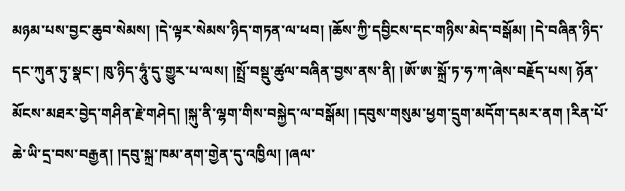མཉམ་པས་བྱང་ཆུབ་སེམས། །དེ་ལྟར་སེམས་ཉིད་གཏན་ལ་ཕབ། །ཆོས་ཀྱི་དབྱིངས་དང་གཉིས་མེད་བསྒོམ། །དེ་བཞིན་ཉིད་དང་ཀུན་ཏུ་སྣང་། ཁུ་ཉིད་ཧཱུཾ་དུ་གྱུར་པ་ལས། །སྤྲོ་བསྡུ་ཚུལ་བཞིན་བྱས་ནས་ནི། །ཨོ་ཨ་སྐྲོ་ཏ་ཧ་ཀ་ཞེས་བརྗོད་པས། ཉོན་མོངས་མཐར་བྱེད་གཤིན་རྗེ་གཤེད། །སྐུ་ནི་ལྷག་གིས་བསྐྱེད་ལ་བསྒོམ། །དབུས་གསུམ་ཕྱག་དྲུག་མདོག་དམར་ནག །རིན་པོ་ཆེ་ཡི་དྲ་བས་བརྒྱན། །དབུ་སྐྲ་ཁམ་ནག་གྱེན་དུ་འཁྱིལ། །ཞལ་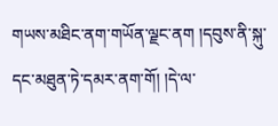གཡས་མཐིང་ནག་གཡོན་ལྗང་ནག །དབུས་ནི་སྐུ་དང་མཐུན་ཏེ་དམར་ནག་གོ། །དེ་ལ་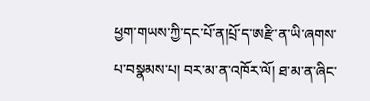ཕྱག་གཡས་ཀྱི་དང་པོ་ན།པྲོ་ད་ཨརྫི་ན་ཡི་ཞགས་པ་བསྣམས་པ། བར་མ་ན་འཁོར་ལོ། ཐ་མ་ན་ཞིང་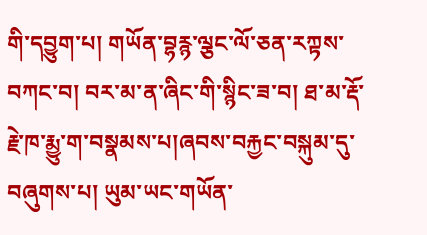གི་དབྱུག་པ། གཡོན་བྷརྙ་ལྕང་ལོ་ཅན་རཀྟས་བཀང་བ། བར་མ་ན་ཞིང་གི་སྙིང་ཟ་བ། ཐ་མ་རྡོ་རྗེ་ཁ་རྨྱུ་ག་བསྣམས་པ།ཞབས་བརྐྱང་བསྐུམ་དུ་བཞུགས་པ། ཡུམ་ཡང་གཡོན་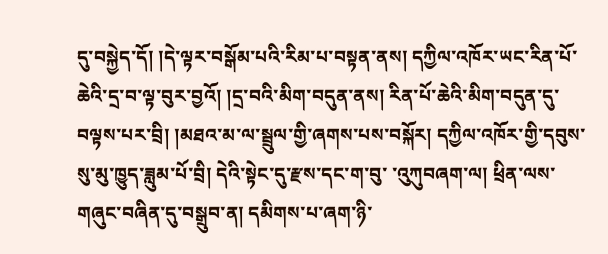དུ་བསྐྱེད་དོ། །དེ་ལྟར་བསྒོམ་པའི་རིམ་པ་བསྟན་ནས། དཀྱིལ་འཁོར་ཡང་རིན་པོ་ཆེའི་དྲ་བ་ལྟ་བུར་བྱའོ། །དྲ་བའི་མིག་བདུན་ནས། རིན་པོ་ཆེའི་མིག་བདུན་དུ་བལྟས་པར་བྲི། །མཐའ་མ་ལ་སྦྲུལ་གྱི་ཞགས་པས་བསྐོར། དཀྱིལ་འཁོར་གྱི་དབུས་སུ་མུ་ཁྱུད་ཟླུམ་པོ་བྲི། དེའི་སྟེང་དུ་རྫས་དང་ག་བུ་ ་འུཀུབཞག་ལ། ཕྲིན་ལས་གཞུང་བཞིན་དུ་བསྒྲུབ་ན། དམིགས་པ་ཞག་ཉི་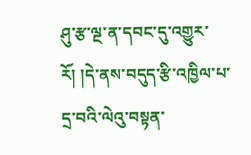ཤུ་རྩ་ལྔ་ན་དབང་དུ་འགྱུར་རོ། །དེ་ནས་བདུད་རྩི་འཁྱིལ་པ་དྲ་བའི་ལེའུ་བསྟན་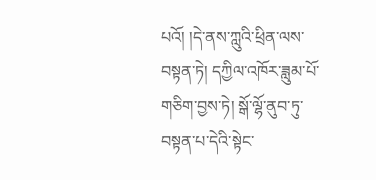པའོ། །དེ་ནས་ཀླུའི་ཕྲིན་ལས་བསྟན་ཏེ། དཀྱིལ་འཁོར་ཟླུམ་པོ་གཅིག་བྱས་ཏེ། སྒོ་ལྷོ་ནུབ་ཏུ་བསྟན་པ་དེའི་སྟེང་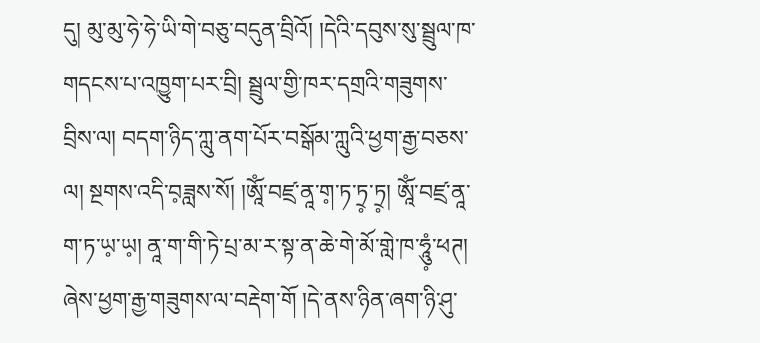དུ། མུ་མུ་ཧེ་ཧེ་ཡི་གེ་བཅུ་བདུན་བྲིའོ། །དེའི་དབུས་སུ་སྦྲུལ་ཁ་གདངས་པ་འཁྱུག་པར་བྲི། སྦྲུལ་གྱི་ཁར་དགྲའི་གཟུགས་བྲིས་ལ། བདག་ཉིད་ཀླུ་ནག་པོར་བསྒོམ་ཀླུའི་ཕྱག་རྒྱ་བཅས་ལ། སྔགས་འདི་བ༷ཟླས་སོ། །ཨཱོཾ་བཛྲ་ནཱ་ག༷་ཏ་ཏྲ༷་ཏྲ༷། ཨཱོཾ་བཛྲ་ནཱ་ག་ཏ་ཡ༷་ཡ༷། ནཱ་ག་གི་ཏེ་པྲ་མ་ར་སྟ་ན་ཆེ་གེ་མོ་གླེ་ཁ་ཧཱུཾ༷་ཕཊ། ཞེས་ཕྱག་རྒྱ་གཟུགས་ལ་བརྡེག་གོ །དེ་ནས་ཉིན་ཞག་ཉི་ཤུ་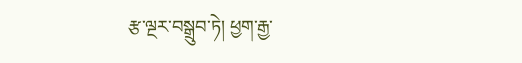རྩ་ལྔར་བསྒྲུབ་ཏེ། ཕྱག་རྒྱ་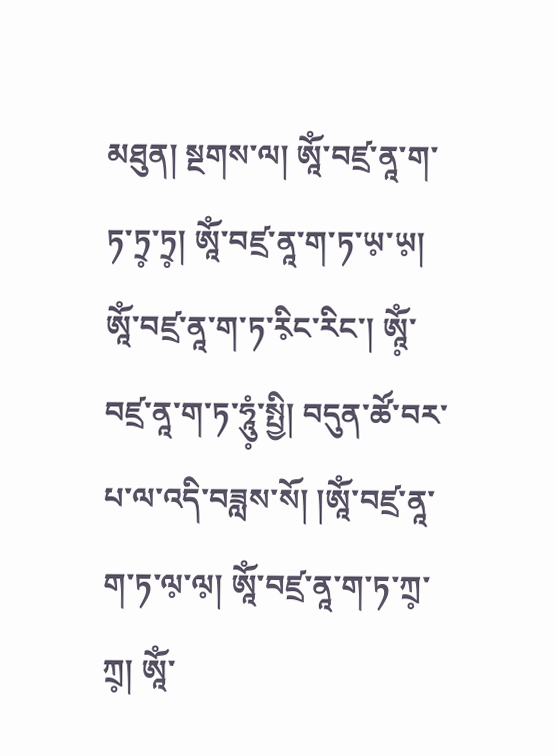མཐུན། སྔགས་ལ། ཨཱོཾ་བཛྲ་ནཱ་ག་ཏ་ཏྲ༷་ཏྲ༷། ཨཱོཾ་བཛྲ་ནཱ་ག་ཏ་ཡ༷་ཡ༷། ཨཱོཾ་བཛྲ་ནཱ་ག་ཏ་རི༷ང་རིང་། ཨཱོཾ༷་བཛྲ་ནཱ་ག་ཏ་ཧཱུཾ༷་སྤྱི། བདུན་ཚོ་བར་པ་ལ་འདི་བཟླས་སོ། །ཨཱོཾ་བཛྲ་ནཱ་ག་ཏ་ལ༷་ལ༷། ཨཱོཾ་བཛྲ་ནཱ་ག་ཏ་ཀྲ༷་ཀྲ༷། ཨཱོཾ་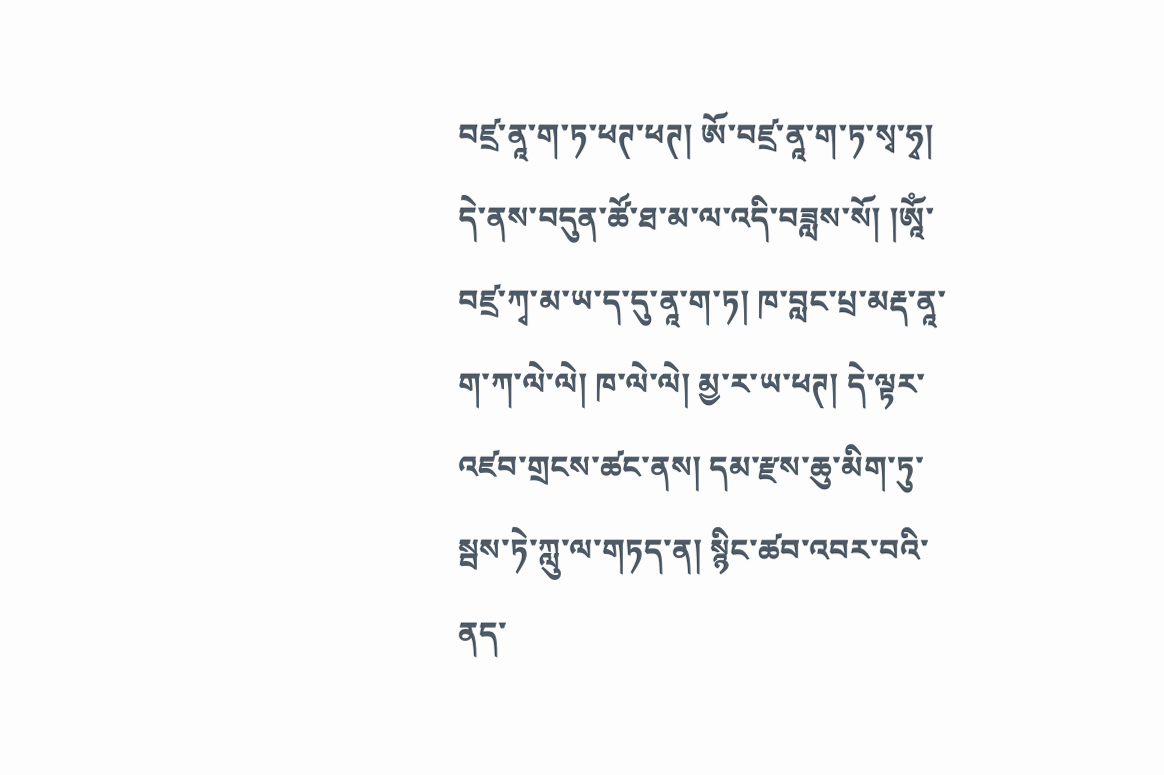བཛྲ་ནཱ་ག་ཏ་ཕཊ་ཕཊ། ཨོ་བཛྲ་ནཱ་ག་ཏ་སྭ་ཧྭ། དེ་ནས་བདུན་ཚོ་ཐ་མ་ལ་འདི་བཟླས་སོ། །ཨཱོཾ་བཛྲ་ཀྭ་མ་ཡ་ད་དུ་ནཱ་ག་ཏ། ཁ་བླང་པྲ་མརྡ་ནཱ་ག་ཀ་ལེ་ལེ། ཁ་ལེ་ལེ། མྱ་ར་ཡ་ཕཊ། དེ་ལྟར་འཛབ་གྲངས་ཚང་ནས། དམ་རྫས་ཆུ་མིག་ཏུ་སྦས་ཏེ་ཀླུ་ལ་གཏད་ན། སྙིང་ཚབ་འབར་བའི་ནད་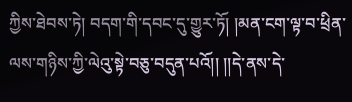ཀྱིས་ཐེབས་ཏེ། བདག་གི་དབང་དུ་གྱུར་ཏོ། །མན་ངག་ལྟ་བ་ཕྲིན་ལས་གཉིས་ཀྱི་ལེའུ་སྟེ་བཅུ་བདུན་པའོ།། །།དེ་ནས་དེ་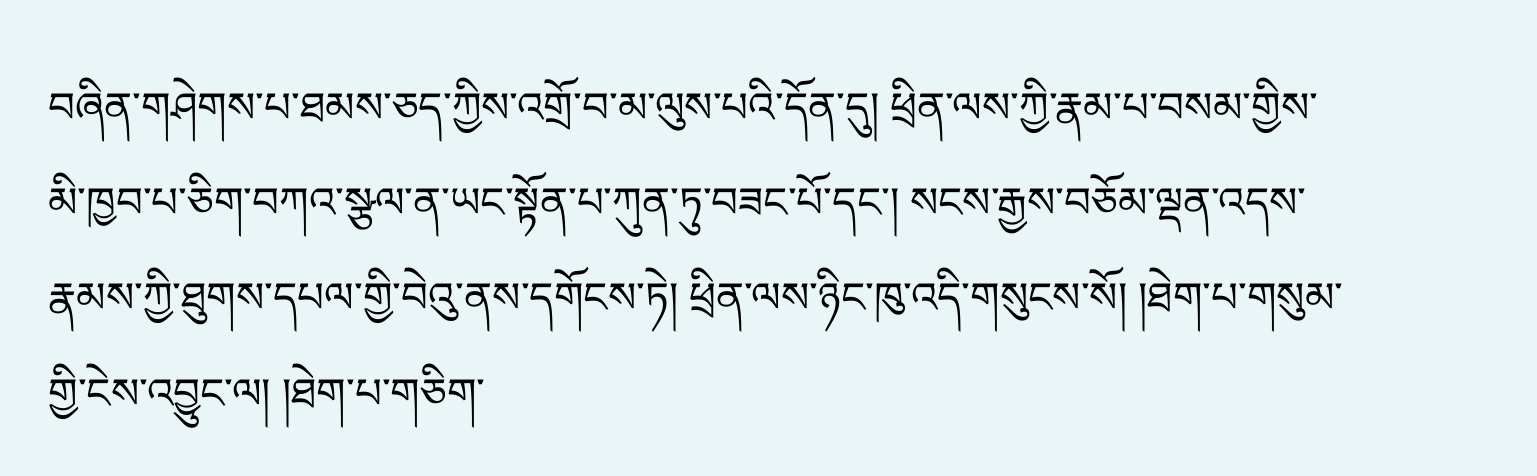བཞིན་གཤེགས་པ་ཐམས་ཅད་ཀྱིས་འགྲོ་བ་མ་ལུས་པའི་དོན་དུ། ཕྲིན་ལས་ཀྱི་རྣམ་པ་བསམ་གྱིས་མི་ཁྱབ་པ་ཅིག་བཀའ་སྩལ་ན་ཡང་སྟོན་པ་ཀུན་ཏུ་བཟང་པོ་དང་། སངས་རྒྱས་བཅོམ་ལྡན་འདས་རྣམས་ཀྱི་ཐུགས་དཔལ་གྱི་བེའུ་ནས་དགོངས་ཏེ། ཕྲིན་ལས་ཉིང་ཁུ་འདི་གསུངས་སོ། །ཐེག་པ་གསུམ་གྱི་ངེས་འབྱུང་ལ། །ཐེག་པ་གཅིག་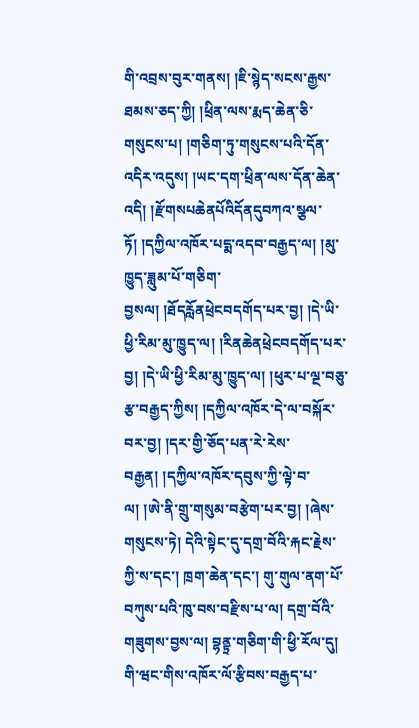གི་འབྲས་བུར་གནས། །ཇི་སྙེད་སངས་རྒྱས་ཐམས་ཅད་ཀྱི། །ཕྲིན་ལས་རྨད་ཆེན་ཅི་གསུངས་པ། །གཅིག་ཏུ་གསུངས་པའི་དོན་འདིར་འདུས། །ཡང་དག་ཕྲིན་ལས་དོན་ཆེན་འདི། །རྫོགསཔཆེནཔོའིདོནདུབཀའ་སྩལ་ཏོ། །དཀྱིལ་འཁོར་པདྨ་འདབ་བརྒྱད་ལ། །མུ་ཁྱུད་ཟླུམ་པོ་གཅིག་བྱསལ། །ཐོདརློནཕྲེངབདགོད་པར་བྱ། །དེ་ཡི་ཕྱི་རིམ་མུ་ཁྱུད་ལ། །རིནཆེནཕྲེངབདགོད་པར་བྱ། །དེ་ཡི་ཕྱི་རིམ་མུ་ཁྱུད་ལ། །ཕུར་པ་ལྔ་བཅུ་རྩ་བརྒྱད་ཀྱིས། །དཀྱིལ་འཁོར་དེ་ལ་བསྐོར་བར་བྱ། །དར་གྱི་ཅོད་པན་རེ་རེས་བརྒྱན། །དཀྱིལ་འཁོར་དབུས་ཀྱི་ལྟེ་བ་ལ། །ཨེ་ནི་གྲུ་གསུམ་བརྩེག་པར་བྱ། །ཞེས་གསུངས་ཏེ། དེའི་སྟེང་དུ་དགྲ་བོའི་རྐང་རྗེས་ཀྱི་ས་དང་། ཁྲག་ཆེན་དང་། གུ་གུལ་ནག་པོ་བཀུས་པའི་ཁུ་བས་བརྫིས་པ་ལ། དགྲ་བོའི་གཟུགས་བྱས་ལ། བྷནྟྲ་གཅིག་གི་ཕྱི་རོལ་དུ། གི་ཝང་གིས་འཁོར་ལོ་རྩིབས་བརྒྱད་པ་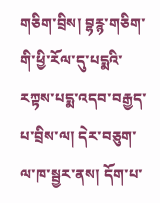གཅིག་བྲིས། བྷརྙ་གཅིག་གི་ཕྱི་རོལ་དུ་པདྨའི་རཀྟས་པདྨ་འདབ་བརྒྱད་པ་བྲིས་ལ། དེར་བཅུག་ལ་ཁ་སྦྱར་ནས། དོག་པ་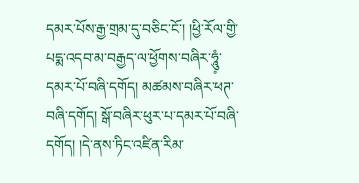དམར་པོས་རྒྱ་གྲམ་དུ་བཅིང་ངོ་། །ཕྱི་རོལ་གྱི་པདྨ་འདབ་མ་བརྒྱད་ལ་ཕྱོགས་བཞིར་ཧཱུཾ༷་དམར་པོ་བཞི་དགོད། མཚམས་བཞིར་ཕཊ་བཞི་དགོད། སྒོ་བཞིར་ཕུར་པ་དམར་པོ་བཞི་དགོད། །དེ་ནས་ཏིང་འཛིན་རིམ་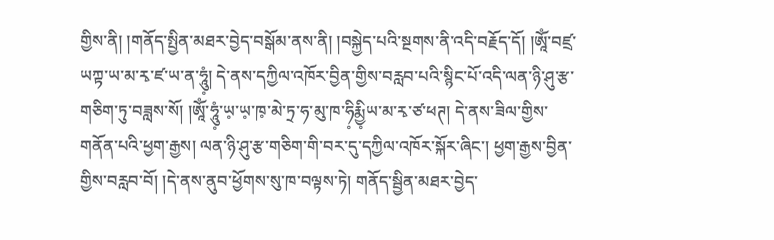གྱིས་ནི། །གནོད་སྤྱིན་མཐར་བྱེད་བསྒོམ་ནས་ནི། །བསྐྱེད་པའི་སྔགས་ནི་འདི་བརྗོད་དོ། །ཨཱོཾ་བཛྲ་ཡཀྟ་ཡ་མ་རྭ་ཛ་ཡ་ན་ཧཱུཾ༷། དེ་ནས་དཀྱིལ་འཁོར་བྱིན་གྱིས་བརླབ་པའི་སྙིང་པོ་འདི་ལན་ཉི་ཤུ་རྩ་གཅིག་ཏུ་བཟླས་སོ། །ཨཱོཾ་ཧཱུཾ༷་ཡ༷་ཡ༷་ཁ༷་མེ་ཏྲ་ཧ་མུ་ཁ་ཧི༷རྨྱི༷ཡ་མ་རྭ་ཙ་ཕཊ། དེ་ནས་ཟིལ་གྱིས་གནོན་པའི་ཕྱག་རྒྱས། ལན་ཉི་ཤུ་རྩ་གཅིག་གི་བར་དུ་དཀྱིལ་འཁོར་སྐོར་ཞིང་། ཕྱག་རྒྱས་བྱིན་གྱིས་བརླབ་བོ། །དེ་ནས་ནུབ་ཕྱོགས་སུ་ཁ་བལྟས་ཏེ། གནོད་སྦྱིན་མཐར་བྱེད་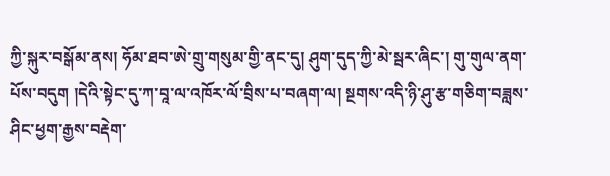ཀྱི་སྐུར་བསྒོམ་ནས། ཧོམ་ཐབ་ཨེ་གྲུ་གསུམ་གྱི་ནང་དུ། ཤུག་དུད་ཀྱི་མེ་སྦར་ཞིང་། གུ་གུལ་ནག་པོས་བདུག །དེའི་སྟེང་དུ་ཀ་བཱ་ལ་འཁོར་ལོ་བྲིས་པ་བཞག་ལ། སྔགས་འདི་ཉི་ཤུ་རྩ་གཅིག་བཟླས་ཤིང་ཕྱག་རྒྱས་བརྡེག་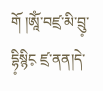གོ །ཨཱོཾ་བཛྲ་མི་བྲུ༷་དྷི༷སྙིང༷ ཛྲ་ནན།དེ་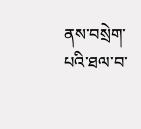ནས་བསྲེག་པའི་ཐལ་བ་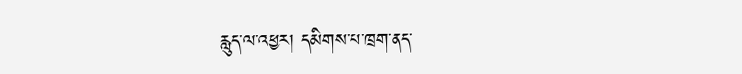རླུད་ལ་འཕྱར། དམིགས་པ་ཁྲག་ནད་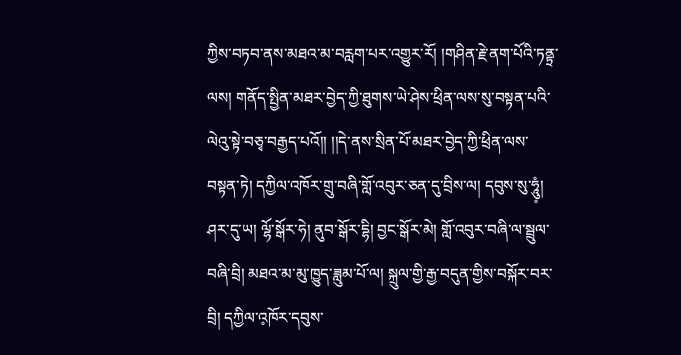ཀྱིས་བཏབ་ནས་མཐའ་མ་བརླག་པར་འགྱུར་རོ། །གཤིན་རྗེ་ནག་པོའི་ཏནྟྲ་ལས། གནོད་སྤྱིན་མཐར་བྱེད་ཀྱི་ཐུགས་ཡེ་ཤེས་ཕྲིན་ལས་སུ་བསྟན་པའི་ལེའུ་སྟེ་བཅྭ་བརྒྱད་པའོ།། །།དེ་ནས་སྲིན་པོ་མཐར་བྱེད་ཀྱི་ཕྲིན་ལས་བསྟན་ཏེ། དཀྱིལ་འཁོར་གྲུ་བཞི་གློ་འབུར་ཅན་དུ་བྲིས་ལ། དབུས་སུ་ཧཱུཾ༷། ཤར་དུ་ཡ། ལྷོ་སྒོར་ཧེ། ནུབ་སྒོར་དྷི། བྱང་སྒོར་མེ། གློ་འབུར་བཞི་ལ་སྦྲུལ་བཞི་བྲི། མཐའ་མ་མུ་ཁྱུད་ཟླུམ་པོ་ལ། སྐྲུལ་གྱི་རྒྱ་བདུན་གྱིས་བསྐོར་བར་བྲི། དཀྱིལ་འ༷ཁོར་དབུས་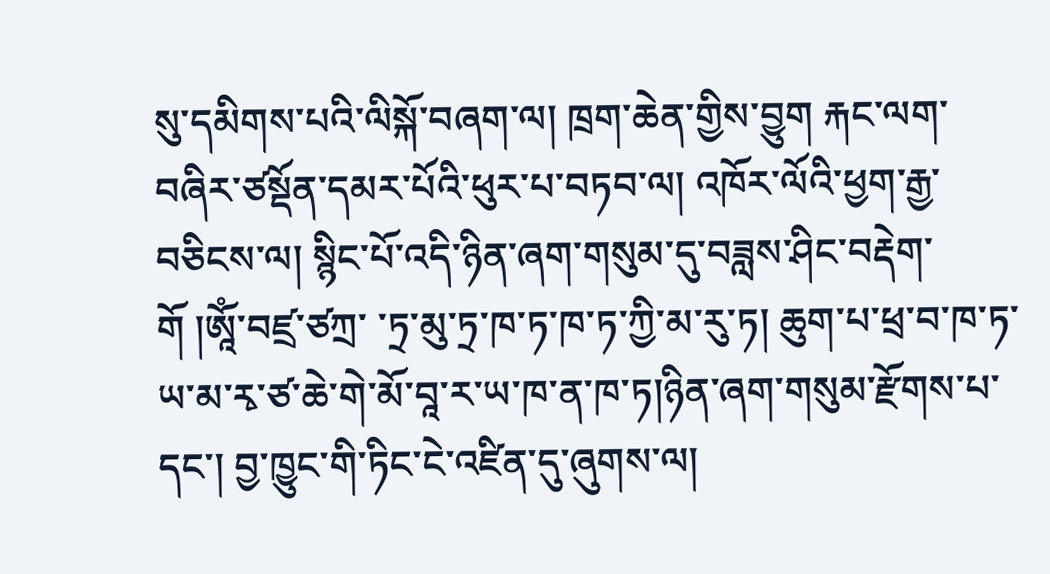སུ་དམིགས་པའི་ལིསྐོ་བཞག་ལ། ཁྲག་ཆེན་གྱིས་བྱུག རྐང་ལག་བཞིར་ཙསྡོན་དམར་པོའི་ཕུར་པ་བཏབ་ལ། འཁོར་ལོའི་ཕྱག་རྒྱ་བཅིངས་ལ། སྙིང་པོ་འདི་ཉིན་ཞག་གསུམ་དུ་བཟླས་ཤིང་བརྡེག་གོ །ཨཱོཾ་བཛྲ་ཙཀྲ་ ་ཏྲ་མུ་ཏྲ་ཁ་ཏ་ཁ་ཏ་ཀྱི་མ་རུ་ཏ། ཆུག་པ་ཕྲ་བ་ཁ་ཏ་ཡ་མ་རྭ་ཙ་ཆེ་གེ་མོ་བཱ་ར་ཡ་ཁ་ན་ཁ་ཏ།ཉིན་ཞག་གསུམ་རྫོགས་པ་དང་། བྱ་ཁྱུང་གི་ཏིང་ངེ་འཛིན་དུ་ཞུགས་ལ།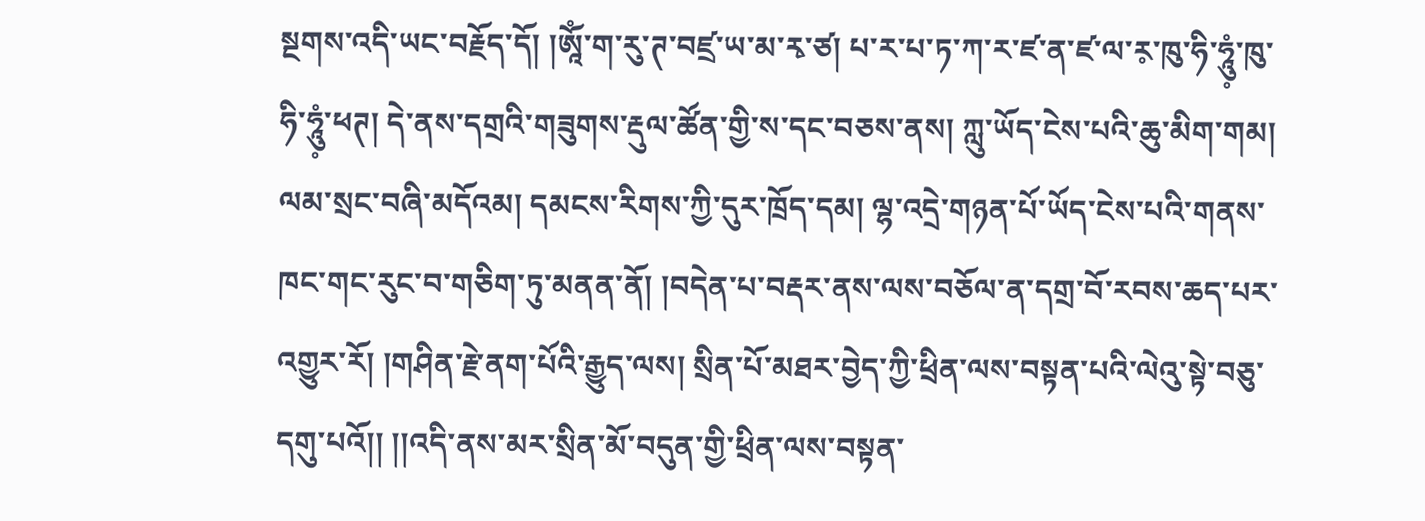སྔགས་འདི་ཡང་བརྗོད་དོ། །ཨཱོཾ་ག་རུ་ཊ་བཛྲ་ཡ་མ་རྭ་ཙ། པ་ར་པ་ཏ་ཀ་ར་ཛ་ན་ཛ་ལ་ར༷་ཁུ་ཧི་ཧཱུཾ༷་ཁུ་ཧི་ཧཱུཾ༷་ཕཊ། དེ་ནས་དགྲའི་གཟུགས་རྡུལ་ཚོན་གྱི་ས་དང་བཅས་ནས། ཀླུ་ཡོད་ངེས་པའི་ཆུ་མིག་གམ། ལམ་སྲང་བཞི་མདོའམ། དམངས་རིགས་ཀྱི་དུར་ཁྲོད་དམ། ལྷ་འདྲེ་གཉན་པོ་ཡོད་ངེས་པའི་གནས་ཁང་གང་རུང་བ་གཅིག་ཏུ་མནན་ནོ། །བདེན་པ་བརྡར་ནས་ལས་བཅོལ་ན་དགྲ་བོ་རབས་ཆད་པར་འགྱུར་རོ། །གཤིན་རྗེ་ནག་པོའི་རྒྱུད་ལས། སྲིན་པོ་མཐར་བྱེད་ཀྱི་ཕྲིན་ལས་བསྟན་པའི་ལེའུ་སྟེ་བཅུ་དགུ་པའོ།། །།འདི་ནས་མར་སྲིན་མོ་བདུན་གྱི་ཕྲིན་ལས་བསྟན་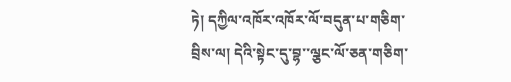ཏེ། དཀྱིལ་འཁོར་འཁོར་ལོ་བདུན་པ་གཅིག་བྲིས་ལ། དེའི་སྟེང་དུ་བྷ་་ལྕང་ལོ་ཅན་གཅིག་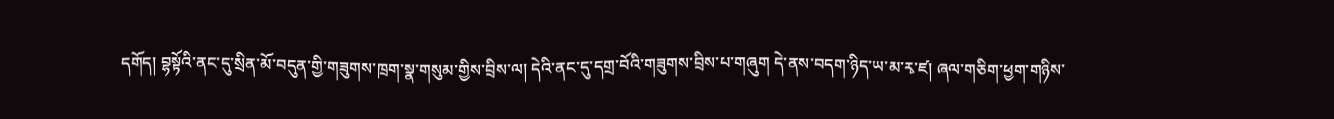དགོད། བྷསྟོའི་ནང་དུ་སྲིན་མོ་བདུན་གྱི་གཟུགས་ཁྲག་སྣ་གསུམ་གྱིས་བྲིས་ལ། དེའི་ནང་དུ་དགྲ་བོའི་གཟུགས་བྲིས་པ་གཞུག དེ་ནས་བདག་ཉིད་ཡ་མ་རྭ་ཛ། ཞལ་གཅིག་ཕྱག་གཉིས་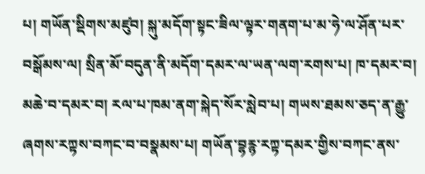པ། གཡོན་སྡིགས་མཛུབ། སྐུ་མདོག་སྟང་ཟིལ་ལྟར་གནག་པ་མ་ཧེ་ལ་ཤོན་པར་བསྒོམས་ལ། སྲིན་མོ་བདུན་ནི་མདོག་དམར་ལ་ཡན་ལག་རགས་པ། ཁ་དམར་བ། མཆེ་བ་དམར་བ། རལ་པ་ཁམ་ནག་སྐེད་སོར་སླེབ་པ། གཡས་ཐམས་ཅད་ན་རྒྱུ་ཞགས་རཀྟས་བཀང་བ་བསྣམས་པ། གཡོན་བྷརྙ་རཀྟ་དམར་གྱིས་བཀང་ནས་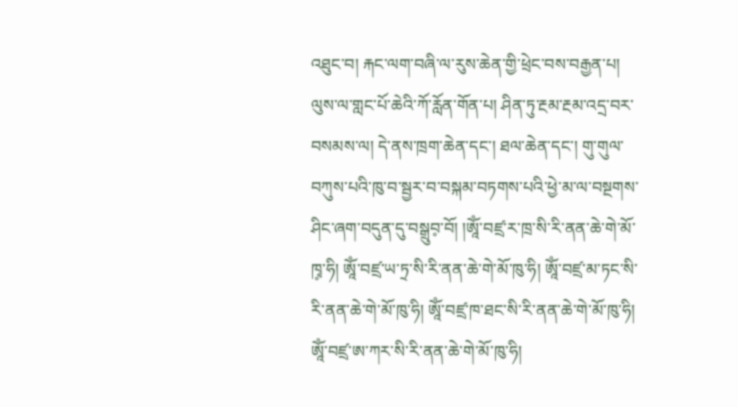འཐུང་བ། རྐང་ལག་བཞི་ལ་རུས་ཆེན་གྱི་ཕྲེང་བས་བརྒྱན་པ། ལུས་ལ་གླང་པོ་ཆེའི་ཀོ་རློན་གོན་པ། ཤིན་ཏུ་རྔམ་རྔམ་འདྲ་བར་བསམས་ལ། དེ་ནས་ཁྲག་ཆེན་དང་། ཐལ་ཆེན་དང་། གུ་གུལ་བཀུས་པའི་ཁུ་བ་སྦྱར་བ་བསྐམ་བཏགས་པའི་ཕྱེ་མ་ལ་བསྔགས་ཤིང་ཞག་བདུན་དུ་བསྒྲུབ༷་བོ། །ཨཱོཾ་བཛྲ་ར་ཁྲ་སི་རི་ནན་ཆེ་གེ་མོ་ཁྭ༷་ཧི། ཨཱོཾ་བཛྲ་ཡ་ཏྲ་སི་རི་ནན་ཆེ་གེ་མོ་ཁུ་ཧི། ཨཱོཾ་བཛྲ་མ་ཏང་སི་རི་ནན་ཆེ་གེ་མོ་ཁུ་ཧི། ཨཱོཾ་བཛྲ་ཁ་ཐང་སི་རི་ནན་ཆེ་གེ་མོ་ཁུ་ཧི། ཨཱོཾ་བཛྲ་ཨ་ཀར་སི་རི་ནན་ཆེ་གེ་མོ་ཁུ་ཧི།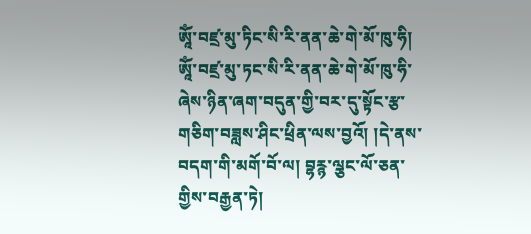ཨཱོཾ་བཛྲ་མུ་ཏིང་སི་རི་ནན་ཆེ་གེ་མོ་ཁུ་ཧི། ཨཱོཾ་བཛྲ་མུ་ཏང་སི་རི་ནན་ཆེ་གེ་མོ་ཁུ་ཧི་ཞེས་ཉིན་ཞག་བདུན་གྱི་བར་དུ་སྟོང་རྩ་གཅིག་བཟླས་ཤིང་ཕྲིན་ལས་བྱའོ། །དེ་ནས་བདག་གི་མགོ་བོ་ལ། བྷརྙ་ལྕང་ལོ་ཅན་གྱིས་བརྒྱན་ཏེ།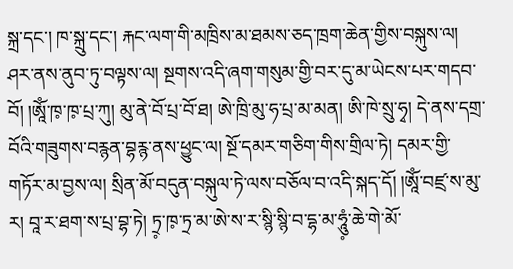སྐྲ་དང་། ཁ་སྐྲུ་དང་། རྐང་ལག་གི་མཁྲིས་མ་ཐམས་ཅད་ཁྲག་ཆེན་གྱིས་བསྐུས་ལ། ཤར་ནས་ནུབ་ཏུ་བལྟས་ལ། སྔགས་འདི་ཞག་གསུམ་གྱི་བར་དུ་མ་ཡེངས་པར་གདབ་བོ། །ཨཱོཾ་ཁ༷་ཁ༷་པྲ་ཀུ། མུ་ནེ་བོ་པྲ་བོ་ཐ། ཨེ་ཁྲི་མུ་ཧ་པྲ་མ་མན། ཨི་ཁེ་སྲུ་ཧྭ། དེ་ནས་དགྲ་བོའི་གཟུགས་བརྙན་བྷརྙ་ནས་ཕྱུང་ལ། སྔོ་དམར་གཅིག་གིས་གྲིལ་ཏེ། དམར་གྱི་གཏོར་མ་བྱས་ལ། སྲིན་མོ་བདུན་བསྐུལ་ཏེ་ལས་བཅོལ་བ་འདི་སྐད་དོ། །ཨཱོཾ་བཛྲ་ས་མུ་ར། བཱ་ར་ཐག་ས་པྲ་བྷ་ཏེ། ཏྲ༷་ཁ༷་ཏྲ་མ་ཨེ་ས་ར་སྙི་སྙི་བ་དྷ་མ་ཧཱུཾ༷་ཆེ་གེ་མོ་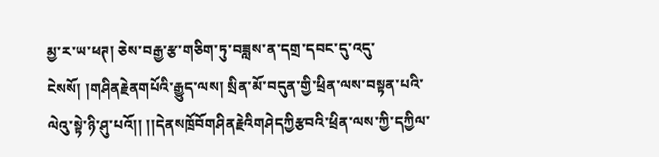མྱ་ར་ཡ་ཕཊ། ཅེས་བརྒྱ་རྩ་གཅིག་ཏུ་བཟླས་ན་དགྲ་དབང་དུ་འདུ་ངེསསོ། །གཤིནརྗེནགཔོའི་རྒྱུད་ལས། སྲིན་མོ་བདུན་གྱི་ཕྲིན་ལས་བསྟན་པའི་ལེའུ་སྟེ་ཉི་ཤུ་པའོ།། །།དེནསཁྲོབོགཤིནརྗེའིགཤེདཀྱིརྩབའི་ཕྲིན་ལས་ཀྱི་དཀྱིལ་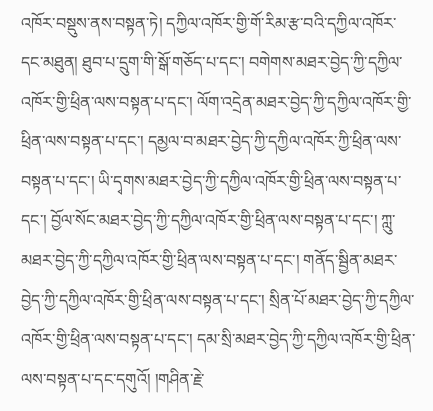འཁོར་བསྡུས་ནས་བསྟན་ཏེ། དཀྱིལ་འཁོར་གྱི་གོ་རིམ་རྩ་བའི་དཀྱིལ་འཁོར་དང་མཐུན། ཐུབ་པ་དྲུག་གི་སྒོ་གཅོད་པ་དང་། བགེགས་མཐར་བྱེད་ཀྱི་དཀྱིལ་འཁོར་གྱི་ཕྲིན་ལས་བསྟན་པ་དང་། ལོག་འདྲེན་མཐར་བྱེད་ཀྱི་དཀྱིལ་འཁོར་གྱི་ཕྲིན་ལས་བསྟན་པ་དང་། དམྱལ་བ་མཐར་བྱེད་ཀྱི་དཀྱིལ་འཁོར་ཀྱི་ཕྲིན་ལས་བསྟན་པ་དང་། ཡི་དྭགས་མཐར་བྱེད་ཀྱི་དཀྱིལ་འཁོར་གྱི་ཕྲིན་ལས་བསྟན་པ་དང་། བྱོལ་སོང་མཐར་བྱེད་ཀྱི་དཀྱིལ་འཁོར་གྱི་ཕྲིན་ལས་བསྟན་པ་དང་། ཀླུ་མཐར་བྱེད་ཀྱི་དཀྱིལ་འཁོར་གྱི་ཕྲིན་ལས་བསྟན་པ་དང་། གནོད་སྦྱིན་མཐར་བྱེད་ཀྱི་དཀྱིལ་འཁོར་གྱི་ཕྲིན་ལས་བསྟན་པ་དང་། སྲིན་པོ་མཐར་བྱེད་ཀྱི་དཀྱིལ་འཁོར་གྱི་ཕྲིན་ལས་བསྟན་པ་དང་། དམ་སྲི་མཐར་བྱེད་ཀྱི་དཀྱིལ་འཁོར་གྱི་ཕྲིན་ལས་བསྟན་པ་དང་དགུའོ། །གཤིན་རྗེ་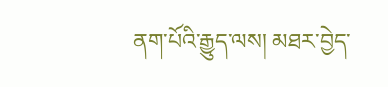ནག་པོའི་རྒྱུད་ལས། མཐར་བྱེད་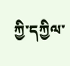ཀྱི་དཀྱིལ་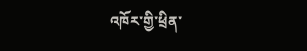འཁོར་གྱི་ཕྲིན་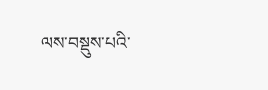ལས་བསྡུས་པའི་